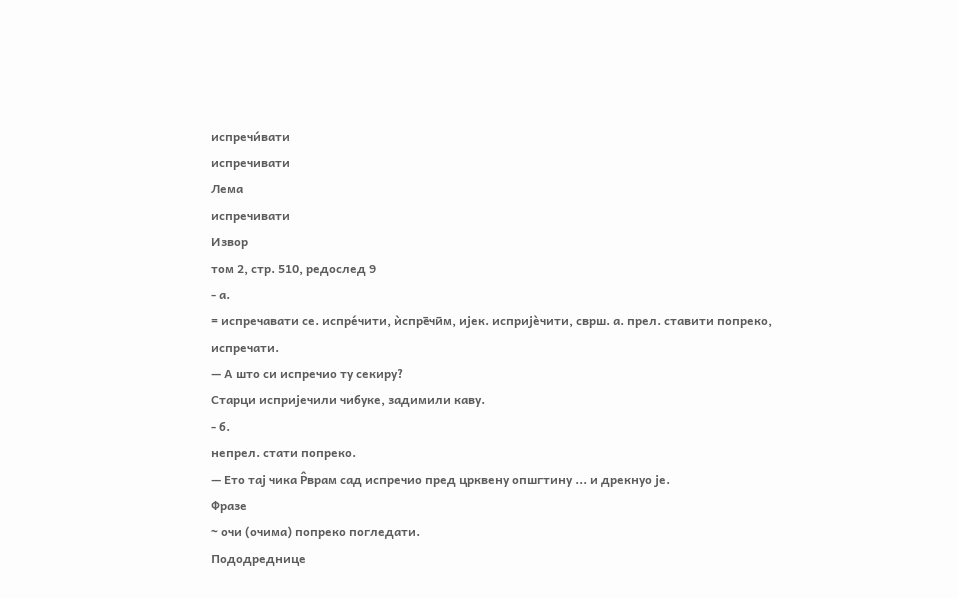испречи́вати
испречивати
Лема
испречивати
Извор
том 2, стр. 510, редослед 9
- а.
= испречавати се. испре́чити, ѝспре̄чӣм, ијек. испријѐчити, сврш. а. прел. ставити попреко, испречати.
— А што си испречио ту секиру?
Старци испријечили чибуке, задимили каву.
- б.
непрел. стати попреко.
— Ето тај чика Р̂врам сад испречио пред црквену опшгтину ... и дрекнуо је.
Фразе
~ очи (очима) попреко погледати.
Пододреднице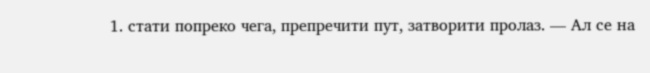1. стати попреко чега, препречити пут, затворити пролаз. — Ал се на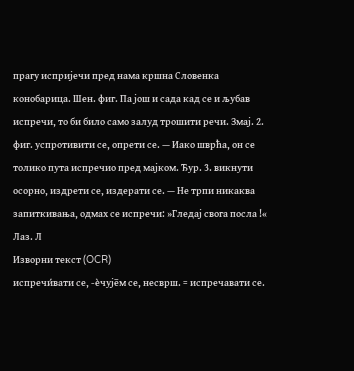прагу испријечи пред нама кршна Словенка конобарица. Шен. фиг. Па још и сада кад се и љубав испречи, то би било само залуд трошити речи. Змај. 2. фиг. успротивити се, опрети се. — Иако шврћа, он се толико пута испречио пред мајком. Ђур. 3. викнути осорно, издрети се, издерати се. — Не трпи никаква запиткивања, одмах се испречи: »Гледај свога посла !« Лаз. Л
Изворни текст (OCR)
испречи́вати се, -ѐчује̄м се, несврш. = испречавати се.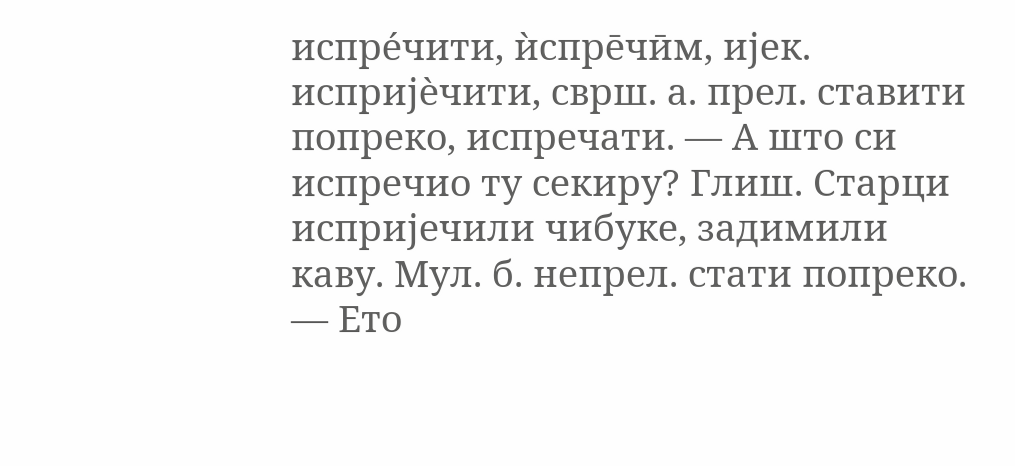испре́чити, ѝспре̄чӣм, ијек. испријѐчити, сврш. а. прел. ставити попреко, испречати. — А што си испречио ту секиру? Глиш. Старци испријечили чибуке, задимили каву. Мул. б. непрел. стати попреко. — Ето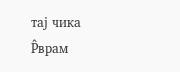тај чика Р̂врам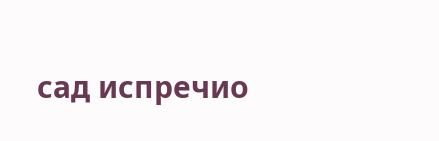сад испречио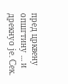пред црквену опшгтину ... и дрекнуо је. Сек.